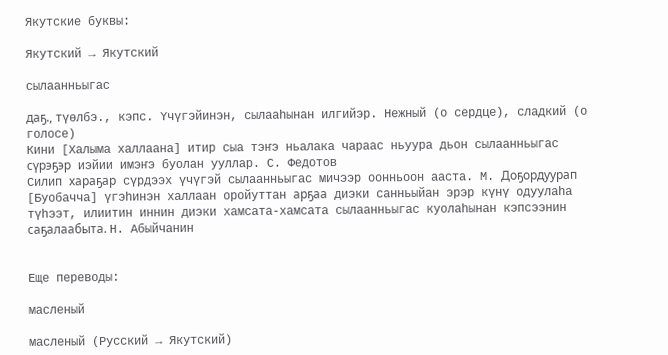Якутские буквы:

Якутский → Якутский

сылаанньыгас

даҕ., түөлбэ., кэпс. Үчүгэйинэн, сылааһынан илгийэр. Нежный (о сердце), сладкий (о голосе)
Кини [Халыма халлаана] итир сыа тэҥэ ньалака чараас ньуура дьон сылаанньыгас сүрэҕэр иэйии имэҥэ буолан ууллар. С. Федотов
Силип хараҕар сүрдээх үчүгэй сылаанньыгас мичээр оонньоон ааста. М. Доҕордуурап
[Буобачча] үгэһинэн халлаан оройуттан арҕаа диэки санньыйан эрэр күнү одуулаһа түһээт, илиитин иннин диэки хамсата-хамсата сылаанньыгас куолаһынан кэпсээнин саҕалаабыта. Н. Абыйчанин


Еще переводы:

масленый

масленый (Русский → Якутский)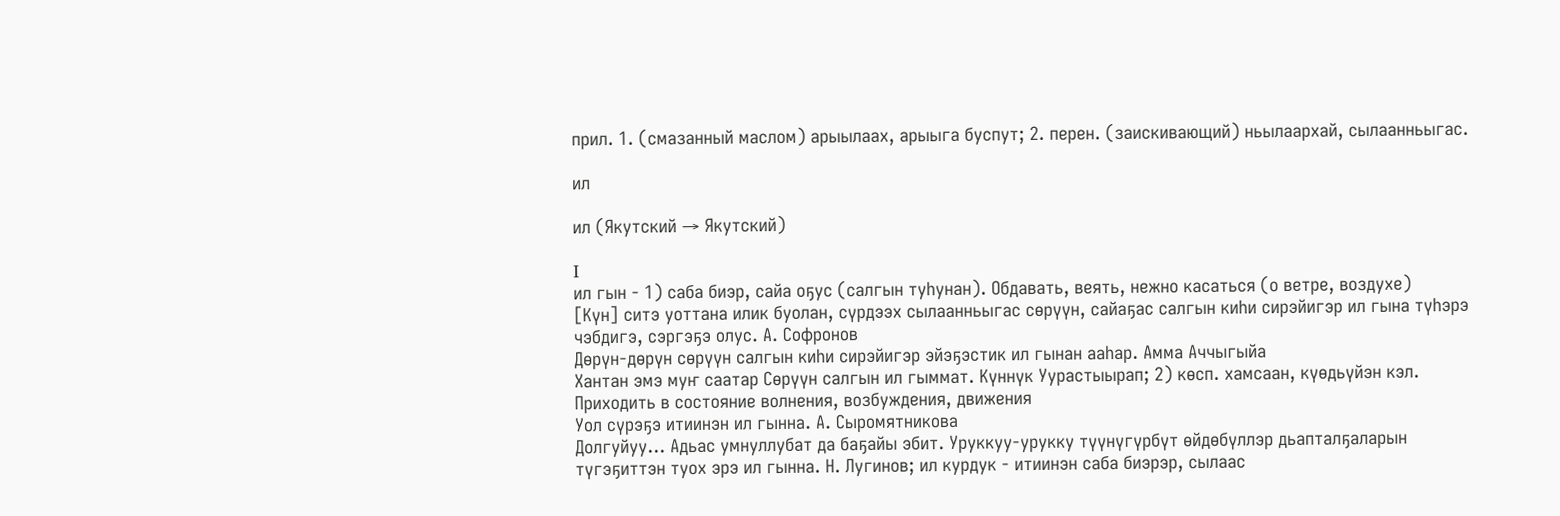прил. 1. (смазанный маслом) арыылаах, арыыга буспут; 2. перен. (заискивающий) ньылаархай, сылаанньыгас.

ил

ил (Якутский → Якутский)

I
ил гын - 1) саба биэр, сайа оҕус (салгын туһунан). Обдавать, веять, нежно касаться (о ветре, воздухе)
[Күн] ситэ уоттана илик буолан, сүрдээх сылаанньыгас сөрүүн, сайаҕас салгын киһи сирэйигэр ил гына түһэрэ чэбдигэ, сэргэҕэ олус. А. Софронов
Дөрүн-дөрүн сөрүүн салгын киһи сирэйигэр эйэҕэстик ил гынан ааһар. Амма Аччыгыйа
Хантан эмэ муҥ саатар Сөрүүн салгын ил гыммат. Күннүк Уурастыырап; 2) көсп. хамсаан, күөдьүйэн кэл. Приходить в состояние волнения, возбуждения, движения
Уол сүрэҕэ итиинэн ил гынна. А. Сыромятникова
Долгуйуу… Адьас умнуллубат да баҕайы эбит. Уруккуу-урукку түүнүгүрбүт өйдөбүллэр дьапталҕаларын түгэҕиттэн туох эрэ ил гынна. Н. Лугинов; ил курдук - итиинэн саба биэрэр, сылаас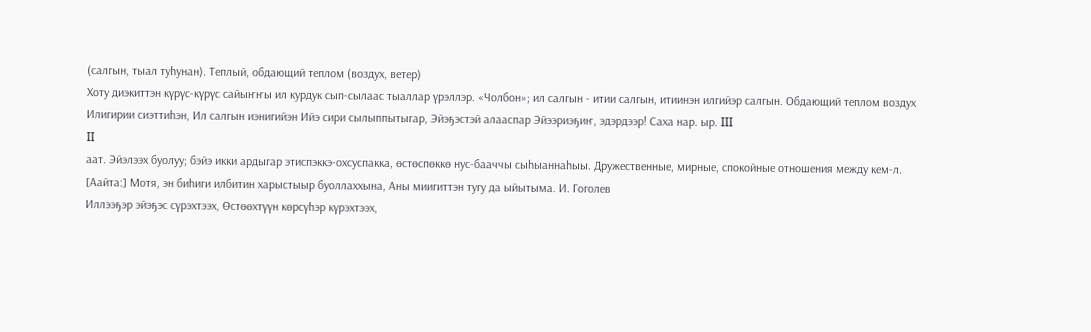(салгын, тыал туһунан). Теплый, обдающий теплом (воздух, ветер)
Хоту диэкиттэн күрүс-күрүс сайыҥҥы ил курдук сып-сылаас тыаллар үрэллэр. «Чолбон»; ил салгын - итии салгын, итиинэн илгийэр салгын. Обдающий теплом воздух
Илигирии сиэттиһэн, Ил салгын иэнигийэн Ийэ сири сылыппытыгар, Эйэҕэстэй алааспар Эйээриэҕиҥ, эдэрдээр! Саха нар. ыр. III
II
аат. Эйэлээх буолуу; бэйэ икки ардыгар этиспэккэ-охсуспакка, өстөспөккө нус-бааччы сыһыаннаһыы. Дружественные, мирные, спокойные отношения между кем-л. [Аайта:] Мотя, эн биһиги илбитин харыстыыр буоллаххына, Аны миигиттэн тугу да ыйытыма. И. Гоголев
Иллээҕэр эйэҕэс сүрэхтээх, Өстөөхтүүн көрсүһэр күрэхтээх,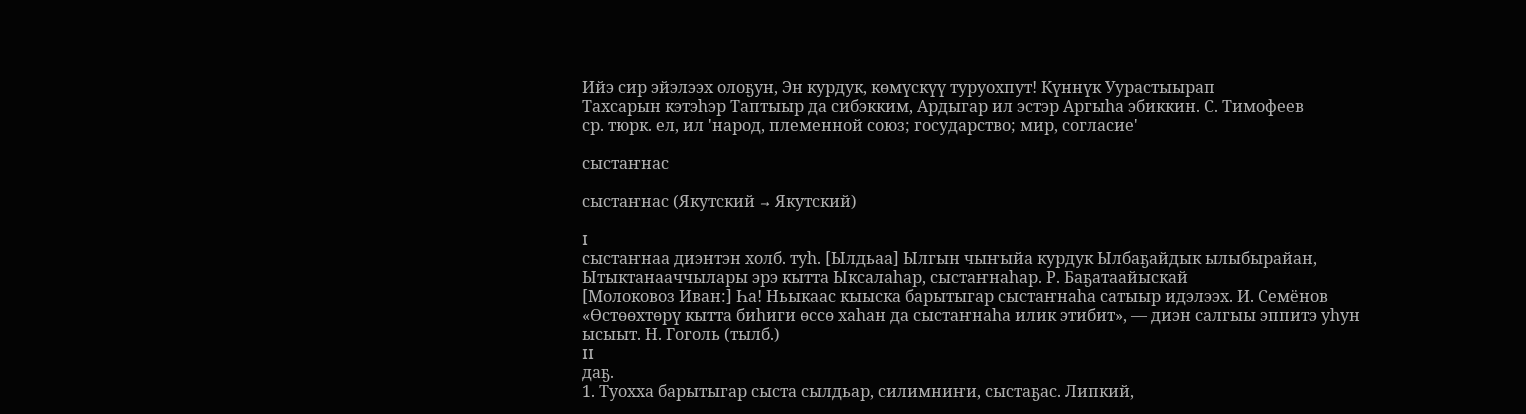Ийэ сир эйэлээх олоҕун, Эн курдук, көмүскүү туруохпут! Күннүк Уурастыырап
Тахсарын кэтэһэр Таптыыр да сибэкким, Ардыгар ил эстэр Аргыһа эбиккин. С. Тимофеев
ср. тюрк. ел, ил 'народ, племенной союз; государство; мир, согласие'

сыстаҥнас

сыстаҥнас (Якутский → Якутский)

I
сыстаҥнаа диэнтэн холб. туһ. [Ылдьаа] Ылгын чыҥыйа курдук Ылбаҕайдык ылыбырайан, Ытыктанааччылары эрэ кытта Ыксалаһар, сыстаҥнаһар. Р. Баҕатаайыскай
[Молоковоз Иван:] Һа! Ньыкаас кыыска барытыгар сыстаҥнаһа сатыыр идэлээх. И. Семёнов
«Өстөөхтөрү кытта биһиги өссө хаһан да сыстаҥнаһа илик этибит», — диэн салгыы эппитэ уһун ысыыт. Н. Гоголь (тылб.)
II
даҕ.
1. Туохха барытыгар сыста сылдьар, силимниҥи, сыстаҕас. Липкий,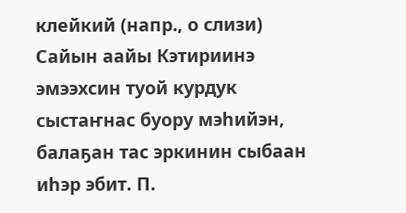клейкий (напр., о слизи)
Сайын аайы Кэтириинэ эмээхсин туой курдук сыстаҥнас буору мэһийэн, балаҕан тас эркинин сыбаан иһэр эбит. П.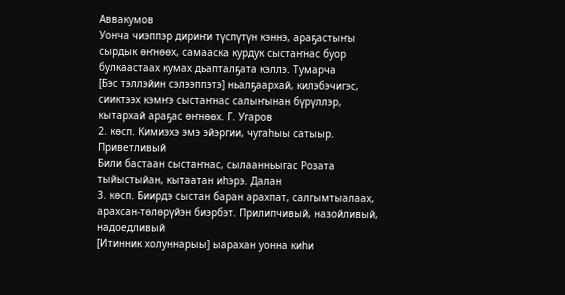Аввакумов
Уонча чиэппэр дириҥи түспүтүн кэннэ, араҕастыҥы сырдык өҥнөөх, самааска курдук сыстаҥнас буор булкаастаах кумах дьапталҕата кэллэ. Тумарча
[Бэс тэллэйин сэлээппэтэ] ньалҕаархай, килэбэчигэс, сииктээх кэмҥэ сыстаҥнас салыҥынан бүрүллэр, кытархай араҕас өҥнөөх. Г. Угаров
2. көсп. Кимиэхэ эмэ эйэргии, чугаһыы сатыыр. Приветливый
Били бастаан сыстаҥнас, сылаанньыгас Розата тыйыстыйан, кытаатан иһэрэ. Далан
3. көсп. Биирдэ сыстан баран арахпат, салгымтыалаах, арахсан-төлөрүйэн биэрбэт. Прилипчивый, назойливый, надоедливый
[Итинник холуннарыы] ыарахан уонна киһи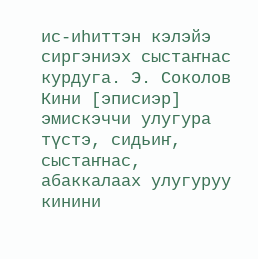ис-иһиттэн кэлэйэ сиргэниэх сыстаҥнас курдуга. Э. Соколов
Кини [эписиэр] эмискэччи улугура түстэ, сидьиҥ, сыстаҥнас, абаккалаах улугуруу кинини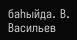баһыйда. В. Васильев